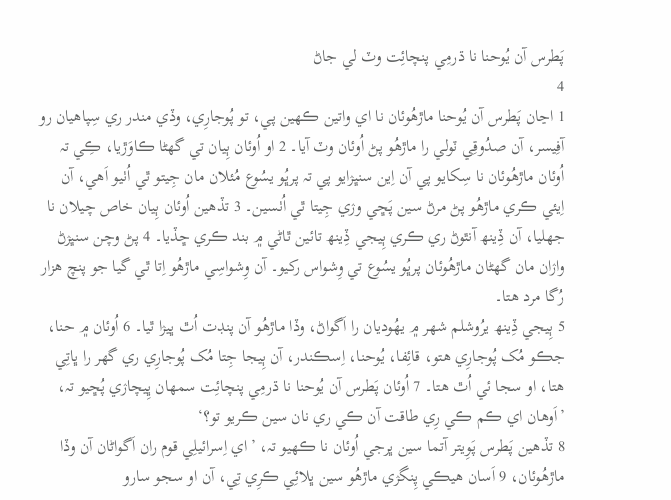پَطرس آن يُوحنا نا ڌرمِي پنچائِت وٽ لي جاڻ
4
1 اڃان پَطرس آن يُوحنا ماڙھُوئان نا اي واتين ڪھين پي، تو پُوجارِي، وڏي مندر ري سِپاھيان رو آفِيسر، آن صدُوقِي ٽولي را ماڙھُو پڻ اُوئان وٽ آيا۔ 2 او اُوئان ٻِيان تي گھڻا ڪاوَڙيا، ڪِي تہ اُوئان ماڙھُوئان نا سِکايو پي آن اِين سنڀۯايو پي تہ پرڀُو يسُوع مُئلان مان جِيتو ٿي اُٺيو اَھي، آن اِيئي ڪري ماڙھُو پڻ مرڻ سين پَڇي وۯي جِيتا ٿي اُٺسين۔ 3 تڏھين اُوئان ٻِيان خاص چيلان نا جھليا، آن ڏِينھ آنٿوڻ ري ڪري ٻِيجي ڏِينھ تائين ٿاڻي ۾ بند ڪري ڇڏيا۔ 4 پڻ وچن سنڀۯڻ واۯان مان گھڻان ماڙھُوئان پرڀُو يسُوع تي وِشواس رکيو۔ آن وِشواسِي ماڙھُو اِتا ٿي گيا جو پنچ ھزار رُگا مرد ھتا۔
5 ٻِيجي ڏِينھ يرُوشلم شھر ۾ يھُوديان را اَگواڻ، وڏا ماڙھُو آن پنڊت اُٿ ڀيۯا ٿيا۔ 6 اُوئان ۾ حنا، جڪو مُک پُوجارِي ھتو، قائِفا، يُوحنا، اِسڪندر، آن ٻِيجا جِتا مُک پُوجارِي ري گھر را ڀاتِي ھتا، او سجا ئي اُٿ ھتا۔ 7 اُوئان پَطرس آن يُوحنا نا ڌرمِي پنچائِت سمھان ڀِيچاۯي پُڇيو تہ، ’اَوھان اي ڪم ڪي رِي طاقت آن ڪي ري نان سين ڪريو تو؟‘
8 تڏھين پَطرس پَوِيتر آتما سين ڀرجي اُوئان نا ڪھيو تہ، ’اي اِسرائيلِي قوم ران اَگواڻان آن وڏا ماڙھُوئان، 9 اَسان ھيڪي پِنگۯي ماڙھُو سين ڀلائِي ڪرِي تِي، آن او سجو سارو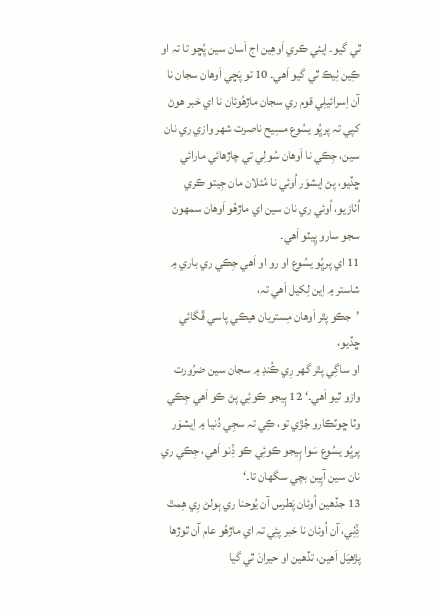ٿي گيو۔ اِيئي ڪري اَوھِين اج اَسان سين پُڇو تا تہ او ڪِين ٺِيڪ ٿي گيو اَھي۔ 10 تو پَڇي اَوھان سجان نا آن اِسرائيلِي قوم ري سجان ماڙھُوئان نا اي خبر ھوڻ کپي تہ پرڀُو يسُوع مسِيح ناصرت شھر واۯي ري نان سين، جِڪي نا اَوھان سُولِي تي چاڙھائي مارائي ڇڏيو، پڻ اِيشوَر اُوئي نا مُئلان مان جِيتو ڪري اُٺاۯيو، اُوئي ري نان سين اي ماڙھُو اَوھان سمھون سجو سارو ڀِيٽو اَھي۔
11 اي پرڀُو يسُوع او رو او اَھي جِڪي ري باري ۾ شاستر ۾ اِين لِکيل اَھي تہ،
’جڪو پٿر اَوھان مِستريان ھيڪي پاسي ڦگائي ڇڏيو،
او ساگِي پٿر گھر رِي ڪُنڊ ۾ سجان سين ضرُورت واۯو ٿيو اَھي۔‘ 12 ٻِيجو ڪوئِي پڻ ڪو اَھي جِڪي وٽا ڇوٽڪارو جُڙي تو، ڪِي تہ سجِي دُنيا ۾ اِيشوَر پرڀُو يسُوع سَوا ٻِيجو ڪوئِي ڪو ڏِنو اَھي، جِڪي ري نان سين آپِين بچي سگھان تا۔‘
13 جڏھين اُوئان پَطرس آن يُوحنا ري ٻولڻ رِي ھِمٿ ڏِٺِي، آن اُوئان نا خبر پئِي تہ اي ماڙھُو عام آن ٿوڙھا پڙھيَل اَھين، تڏھين او حيرانَ ٿي گيا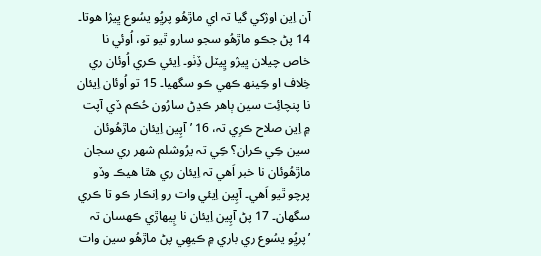آن اِين اوۯکي گيا تہ اي ماڙھُو پرڀُو يسُوع ڀيۯا ھوتا۔ 14 پڻ جڪو ماڙھُو سجو سارو ٿيو تو، اُوئي نا خاص چيلان ڀيۯو ڀِيٽل ڏِٺو۔ اِيئي ڪري اُوئان ري خِلاف او ڪِينھ ڪھي ڪو سگھيا۔ 15 تو اُوئان اِيئان نا پنچائِت سين ٻاھر ڪڍڻ سارُون حُڪم ڏي آپت ۾ اِين صلاح ڪرِي تہ، 16 ’آپِين اِيئان ماڙھُوئان سين ڪِي ڪران؟ ڪِي تہ يرُوشلم شھر ري سجان ماڙھُوئان نا خبر اَھي تہ اِيئان ري ھٿا ھيڪ وڏو پرچو ٿيو اَھي۔ آپِين اِيئي وات رو اِنڪار ڪو تا ڪري سگھان۔ 17 پڻ آپِين اِيئان نا ٻِيھاڙي ڪھسان تہ ’پرڀُو يسُوع ري باري ۾ ڪيھِي پڻ ماڙھُو سين وات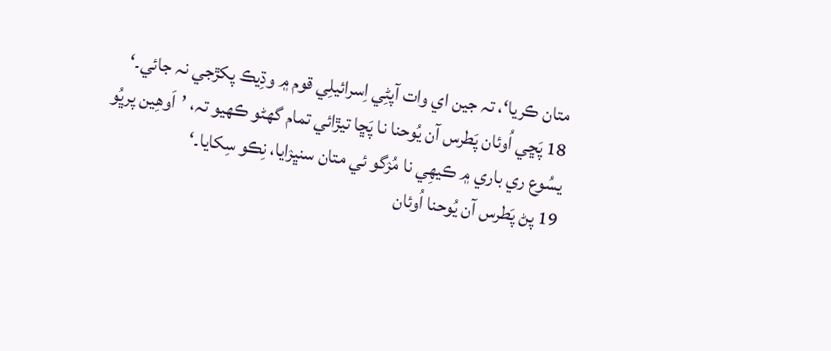متان ڪريا‘، تہ جين اي وات آپڻِي اِسرائيلِي قوم ۾ وڌِيڪ پکڙجي نہ جائي۔‘
18 پَڇي اُوئان پَطرس آن يُوحنا نا پَڇا تيڙائي تمام گھڻو ڪھيو تہ، ’اَوھِين پرڀُو يسُوع ري باري ۾ ڪيھِي نا مُۯگو ئي متان سنڀۯايا، نِڪو سِکايا۔‘
19 پڻ پَطرس آن يُوحنا اُوئان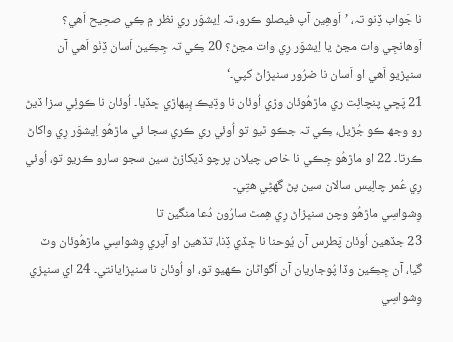نا جَواب ڏِنو تہ، ’اَوھِين آپ فيصلو ڪرو، تہ اِيشوَر ري نظر ۾ ڪِي صحِيح اَھي؟ اَوھانجِي وات مڃڻ يا اِيشوَر رِي وات مڃڻ؟ 20 ڪِي تہ جِڪِين اَسان ڏِٺو اَھي آن سنڀۯيو اَھي او اَسان نا ضرُور سنڀۯاڻ کپي۔‘
21 پَڇي پنچائِت ري ماڙھُوئان وۯي اُوئان نا وڌِيڪ ٻِيھاڙي ڇڏيا۔ اُوئان نا ڪوئِي سزا ڏيڻ رو وجھ ڪو جُڙيل، ڪِي تہ جڪو ٿيو تو اُوئي ري ڪري سجا ئي ماڙھُو اِيشوَر رِي واکاڻ ڪرتا۔ 22 او ماڙھُو جِڪي نا خاص چيلان پرچو ڏيکاۯڻ سين سجو سارو ڪريو تو، اُوئي رِي عُمر چالِيس سالان سين پڻ گھڻِي ھتِي۔
وِشواسِي ماڙھُو وچن سنڀۯاڻ رِي ھِمٿ سارُون دُعا منگين تا
23 جڏھين اُوئان پَطرس آن يُوحنا نا ڇڏي ڏِنا، تڏھين او آپري وِشواسِي ماڙھُوئان وٽ گيا، آن جِڪِين وڏا پُوجاريان آن اَگواڻان ڪھيو تو، او اُوئان نا سنڀۯايانتي۔ 24 اي سنڀۯي وِشواسِي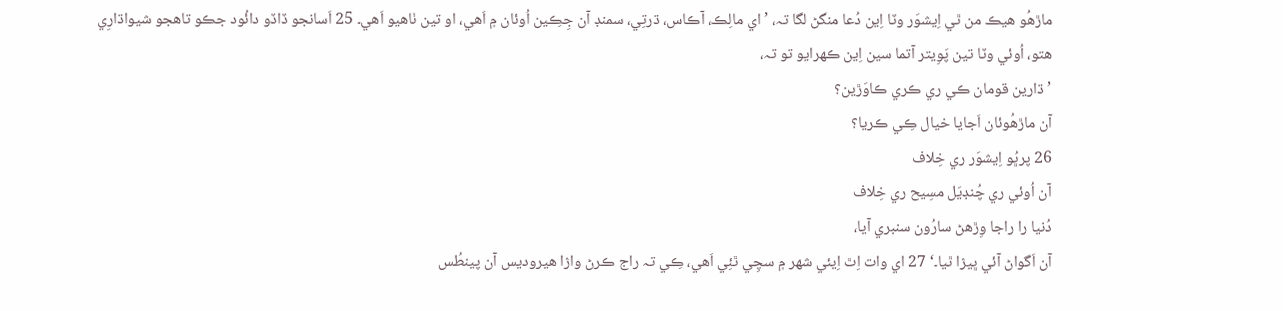ماڙھُو ھيڪ من ٿي اِيشوَر وٽا اِين دُعا منگڻ لگا تہ، ’اي مالِڪ، آڪاس، ڌرتِي، سمنڊ آن جِڪِين اُوئان ۾ اَھي، او تين ٺاھيو اَھي۔ 25 اَسانجو ڏاڏو دائُود جڪو تاھجو شيواڌارِي ھتو، اُوئي وٽا تين پَوِيتر آتما سين اِين ڪھرايو تو تہ،
’ڌارين قومان ڪي ري ڪري ڪاوَڙين؟
آن ماڙھُوئان اَجايا خيال ڪِي ڪريا؟
26 پرڀُو اِيشوَر ري خِلاف
آن اُوئي ري چُنڊيَل مسِيح ري خِلاف
دُنيا را راجا وِڙھڻ سارُون سنبري آيا،
آن اَگواڻ آئي ڀيۯا ٿيا۔‘ 27 اي وات اِٿ اِيئي شھر ۾ سچِي ٿئِي اَھي، ڪِي تہ راج ڪرڻ واۯا ھيروديس آن پينطُس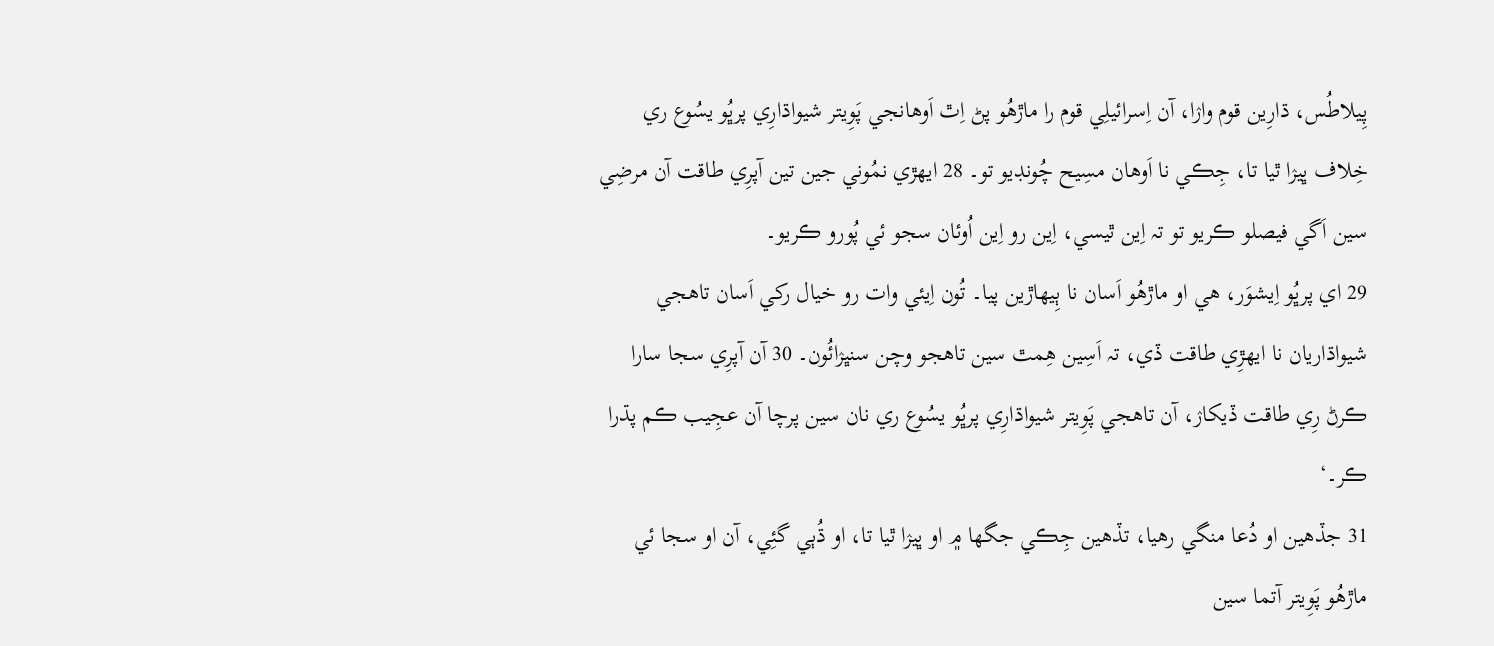پِيلاطُس، ڌارِين قوم واۯا، آن اِسرائيلِي قوم را ماڙھُو پڻ اِٿ اَوھانجي پَوِيتر شيواڌارِي پرڀُو يسُوع ري خِلاف ڀيۯا ٿيا تا، جِڪي نا اَوھان مسِيح چُونڊيو تو۔ 28 ايھڙي نمُوني جين تين آپرِي طاقت آن مرضِي سين اَگي فيصلو ڪريو تو تہ اِين ٿيسي، اِين رو اِين اُوئان سجو ئي پُورو ڪريو۔
29 اي پرڀُو اِيشوَر، ھي او ماڙھُو اَسان نا ٻِيھاڙين پيا۔ تُون اِيئي وات رو خيال رکي اَسان تاھجي شيواڌاريان نا ايھڙِي طاقت ڏي، تہ اَسِين ھِمٿ سين تاھجو وچن سنڀۯائُون۔ 30 آن آپرِي سجا سارا ڪرڻ رِي طاقت ڏيکاۯ، آن تاھجي پَوِيتر شيواڌارِي پرڀُو يسُوع ري نان سين پرچا آن عجِيب ڪم پڌرا ڪر۔‘
31 جڏھين او دُعا منگي رھيا، تڏھين جِڪي جگھا ۾ او ڀيۯا ٿيا تا، او ڌُٻي گئِي، آن او سجا ئي ماڙھُو پَوِيتر آتما سين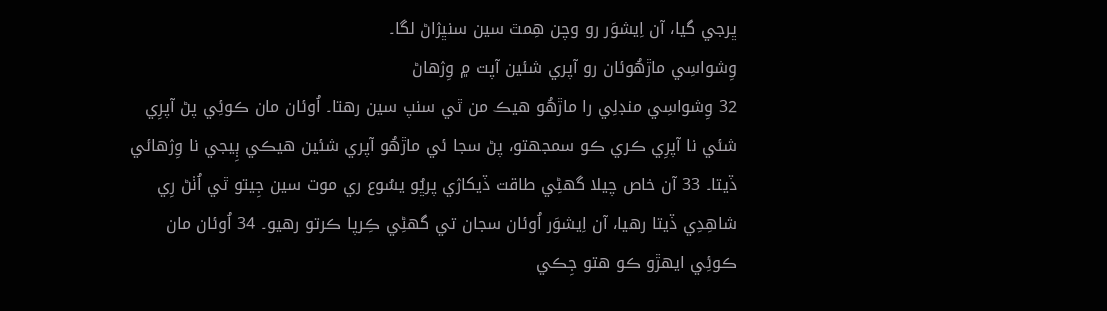ڀرجي گيا، آن اِيشوَر رو وچن ھِمٿ سين سنڀۯاڻ لگا۔
وِشواسِي ماڙھُوئان رو آپري شئين آپت ۾ وِۯھاڻ
32 وِشواسِي منڊلِي را ماڙھُو ھيڪ من ٿي سنپ سين رھتا۔ اُوئان مان ڪوئِي پڻ آپرِي شئي نا آپرِي ڪري ڪو سمجھتو، پڻ سجا ئي ماڙھُو آپري شئين ھيڪي ٻِيجي نا وِۯھائي ڏيتا۔ 33 آن خاص چيلا گھڻِي طاقت ڏيکاۯي پرڀُو يسُوع ري موت سين جِيتو ٿي اُٺڻ رِي شاھِدِي ڏيتا رھيا، آن اِيشوَر اُوئان سجان تي گھڻِي ڪِرپا ڪرتو رھيو۔ 34 اُوئان مان ڪوئِي ايھڙو ڪو ھتو جِڪي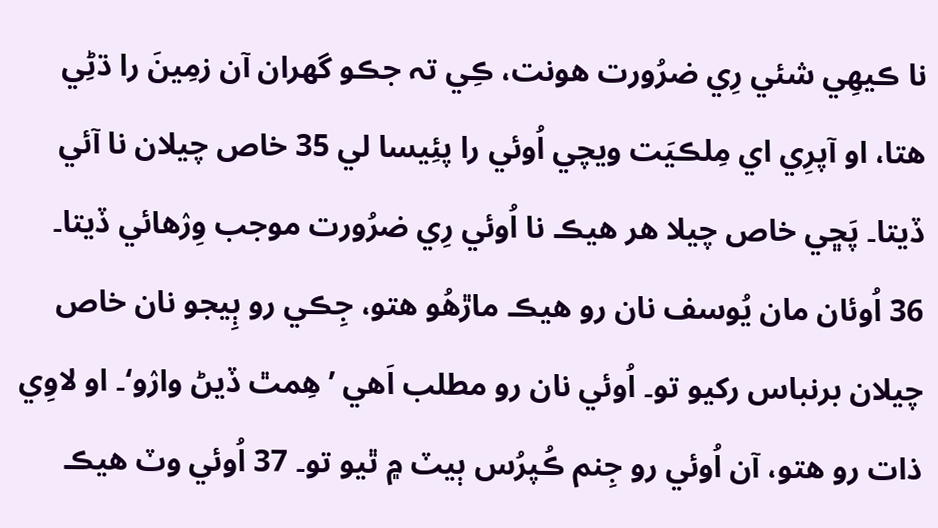نا ڪيھِي شئي رِي ضرُورت ھونت، ڪِي تہ جڪو گھران آن زمِينَ را ڌڻِي ھتا، او آپرِي اي مِلڪيَت ويچي اُوئي را پئِيسا لي 35 خاص چيلان نا آئي ڏيتا۔ پَڇي خاص چيلا ھر ھيڪ نا اُوئي رِي ضرُورت موجب وِۯھائي ڏيتا۔
36 اُوئان مان يُوسف نان رو ھيڪ ماڙھُو ھتو، جِڪي رو ٻِيجو نان خاص چيلان برنباس رکيو تو۔ اُوئي نان رو مطلب اَھي ’ھِمٿ ڏيڻ واۯو‘۔ او لاوِي ذات رو ھتو، آن اُوئي رو جِنم ڪُپرُس ٻيٽ ۾ ٿيو تو۔ 37 اُوئي وٽ ھيڪ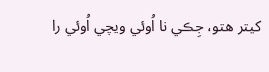کيتر ھتو، جِڪي نا اُوئي ويچي اُوئي را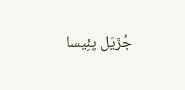جُڙيَل پئِيسا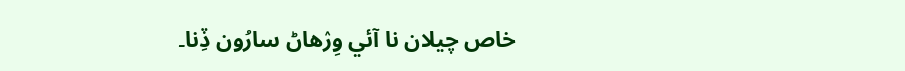خاص چيلان نا آئي وِۯھاڻ سارُون ڏِنا۔